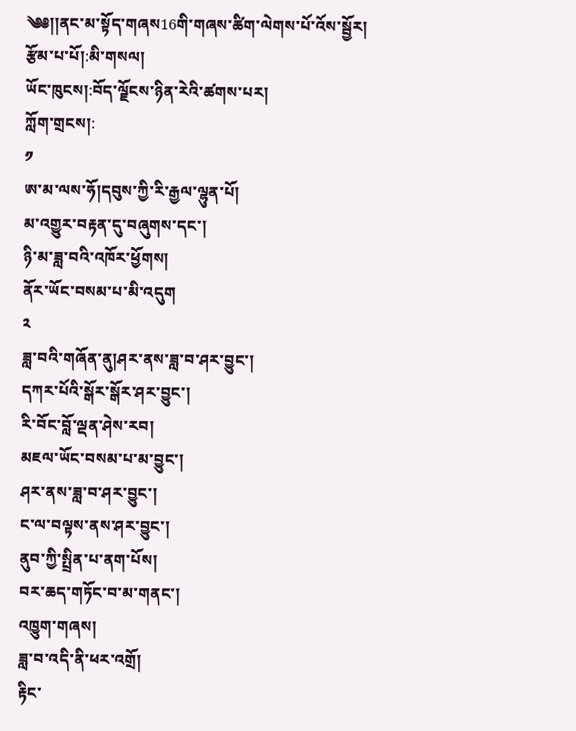༄༅།།ནང་མ་སྟོད་གཞས16གི་གཞས་ཚིག་ལེགས་པོ་འོས་སྦྱོར།
རྩོམ་པ་པོ།:མི་གསལ།
ཡོང་ཁུངས།:བོད་ལྗོངས་ཉིན་རེའི་ཚགས་པར།
ཀློག་གྲངས།:
༡
ཨ་མ་ལས་ཧོ།དབུས་ཀྱི་རི་རྒྱལ་ལྷུན་པོ།
མ་འགྱུར་བརྟན་དུ་བཞུགས་དང་།
ཉི་མ་ཟླ་བའི་འཁོར་ཕྱོགས།
ནོར་ཡོང་བསམ་པ་མི་འདུག
༢
ཟླ་བའི་གཞོན་ནུ།ཤར་ནས་ཟླ་བ་ཤར་བྱུང་།
དཀར་པོའི་སྒོར་སྒོར་ཤར་བྱུང་།
རི་བོང་བློ་ལྡན་ཤེས་རབ།
མཇལ་ཡོང་བསམ་པ་མ་བྱུང་།
ཤར་ནས་ཟླ་བ་ཤར་བྱུང་།
ང་ལ་བལྟས་ནས་ཤར་བྱུང་།
ནུབ་ཀྱི་སྤྲིན་པ་ནག་པོས།
བར་ཆད་གཏོང་བ་མ་གནང་།
འཁྱུག་གཞས།
ཟླ་བ་འདི་ནི་ཕར་འགྲོ།
རྟིང་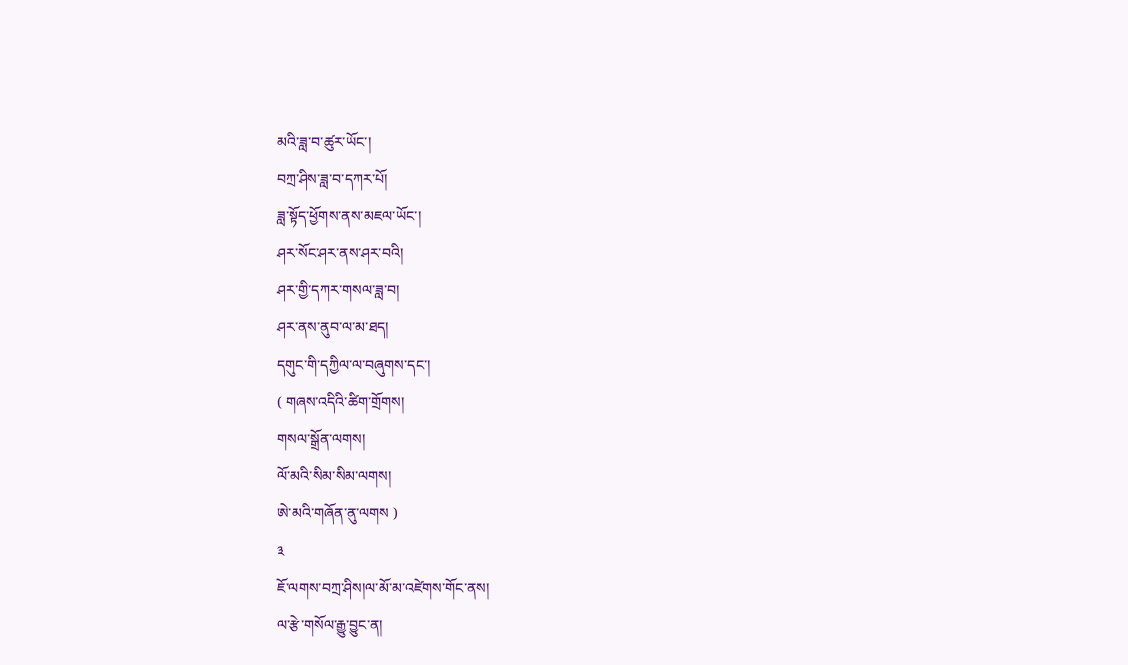མའི་ཟླ་བ་ཚུར་ཡོང་།
བཀྲ་ཤིས་ཟླ་བ་དཀར་པོ།
ཟླ་སྟོད་ཕྱོགས་ནས་མཇལ་ཡོང་།
ཤར་སོང་ཤར་ནས་ཤར་བའི།
ཤར་གྱི་དཀར་གསལ་ཟླ་བ།
ཤར་ནས་ནུབ་ལ་མ་ཐད།
དགུང་གི་དཀྱིལ་ལ་བཞུགས་དང་།
( གཞས་འདིའི་ཚིག་གྲོགས།
གསལ་སྒྲོན་ལགས།
ལོ་མའི་སིམ་སིམ་ལགས།
ཨེ་མའི་གཞོན་ནུ་ལགས )
༣
ཇོ་ལགས་བཀྲ་ཤིས།ལ་མོ་མ་འཛེགས་གོང་ནས།
ལ་རྩེ་གསོལ་རྒྱུ་བྱུང་ན།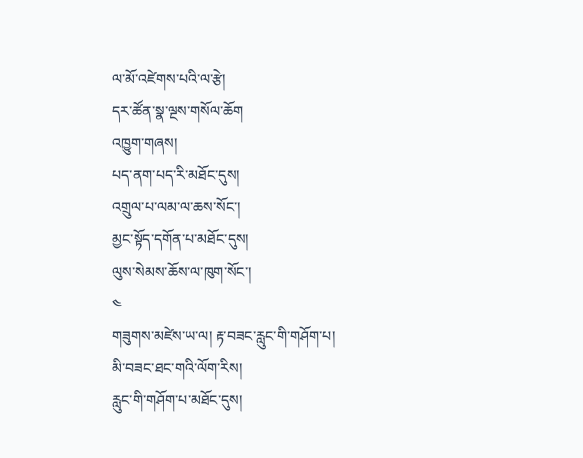ལ་མོ་འཛེགས་པའི་ལ་རྩེ།
དར་ཚོན་སྣ་ལྔས་གསོལ་ཆོག
འཁྱུག་གཞས།
པད་ནག་པད་རི་མཐོང་དུས།
འགྲུལ་པ་ལམ་ལ་ཆས་སོང་།
མྱང་སྟོད་དགོན་པ་མཐོང་དུས།
ལུས་སེམས་ཆོས་ལ་ཁུག་སོང་།
༤
གཟུགས་མཛེས་ཡ་ལ། རྟ་བཟང་རླུང་གི་གཤོག་པ།
མི་བཟང་ཐང་གའི་ལོག་རིས།
རླུང་གི་གཤོག་པ་མཐོང་དུས།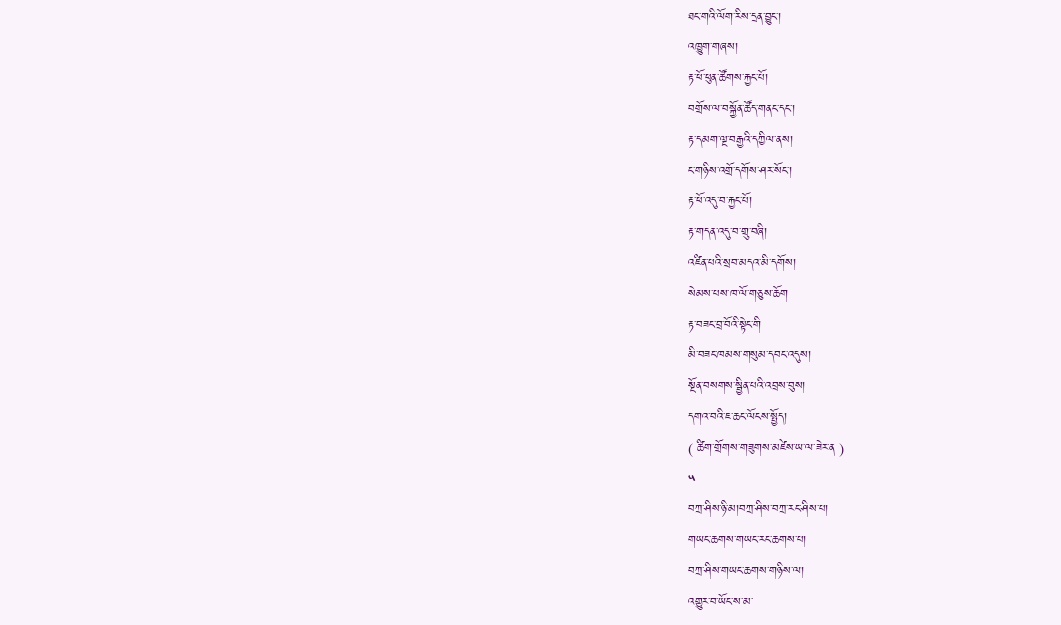ཐང་གའི་ལོག་རིས་དྲན་བྱུང་།
འཁྱུག་གཞས།
རྟ་ཕོ་ཕུན་ཚོགས་རྐྱང་པོ།
བགྲོས་ལ་བསྐྱོན་ཚོད་གནང་དང་།
རྟ་དམག་ལྔ་བརྒྱའི་དཀྱིལ་ནས།
ང་གཉིས་འགྲོ་དགོས་ཤར་སོང་།
རྟ་ཕོ་འདུ་བ་རྐྱང་པོ།
རྟ་གདན་འདུ་བ་གྲུ་བཞི།
འཛིན་པའི་སྲབ་མདའ་མི་དགོས།
སེམས་པས་ཁ་ལོ་གཅུས་ཆོག
རྟ་བཟང་བྲ་བོའི་སྟེང་གི
མི་བཟང་ཁམས་གསུམ་དབང་འདུས།
སྔོན་བསགས་སྦྱིན་པའི་འབྲས་བུས།
དགའ་བའི་ཇ་ཆང་ལོངས་སྤྱོད།
( ཚིག་གྲོགས་གཟུགས་མཛེས་ཡ་ལ་ཟེར་ན )
༥
བཀྲ་ཤིས་ཉི་མ།བཀྲ་ཤིས་བཀྲ་རང་ཤིས་པ།
གཡང་ཆགས་གཡང་རང་ཆགས་པ།
བཀྲ་ཤིས་གཡང་ཆགས་གཉིས་ལ།
འགྱུར་བ་ཡོང་ས་མ་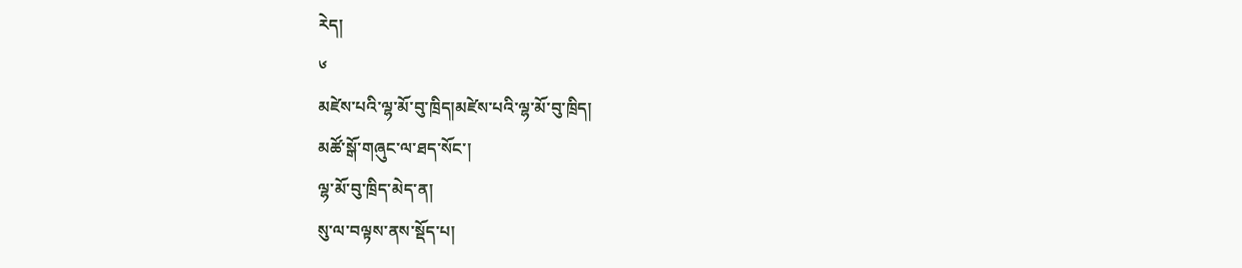རེད།
༦
མཛེས་པའི་ལྷ་མོ་བུ་ཁྲིད།མཛེས་པའི་ལྷ་མོ་བུ་ཁྲིད།
མཚོ་སྒོ་གཞུང་ལ་ཐད་སོང་།
ལྷ་མོ་བུ་ཁྲིད་མེད་ན།
སུ་ལ་བལྟས་ནས་སྡོད་པ།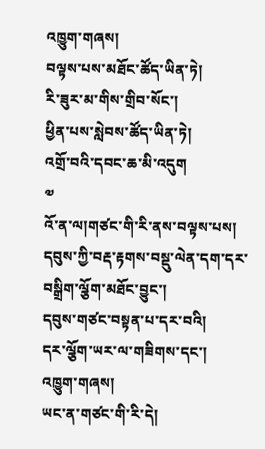འཁྱུག་གཞས།
བལྟས་པས་མཐོང་ཚོད་ཡིན་ཏེ།
རི་ཟུར་མ་གིས་གྲིབ་སོང་།
ཕྱིན་པས་སླེབས་ཚོད་ཡིན་ཏེ།
འགྲོ་བའི་དབང་ཆ་མི་འདུག
༧
འོ་ན་ལ།གཙང་གི་རི་ནས་བལྟས་པས།
དབུས་ཀྱི་བརྡ་རྟགས་བསྡུ་ལེན་དག་དར་བསྒྲིག་ལྕོག་མཐོང་བྱུང་།
དབུས་གཙང་བསྟན་པ་དར་བའི།
དར་ལྕོག་ཡར་ལ་གཟིགས་དང་།
འཁྱུག་གཞས།
ཡང་ན་གཙང་གི་རི་དེ།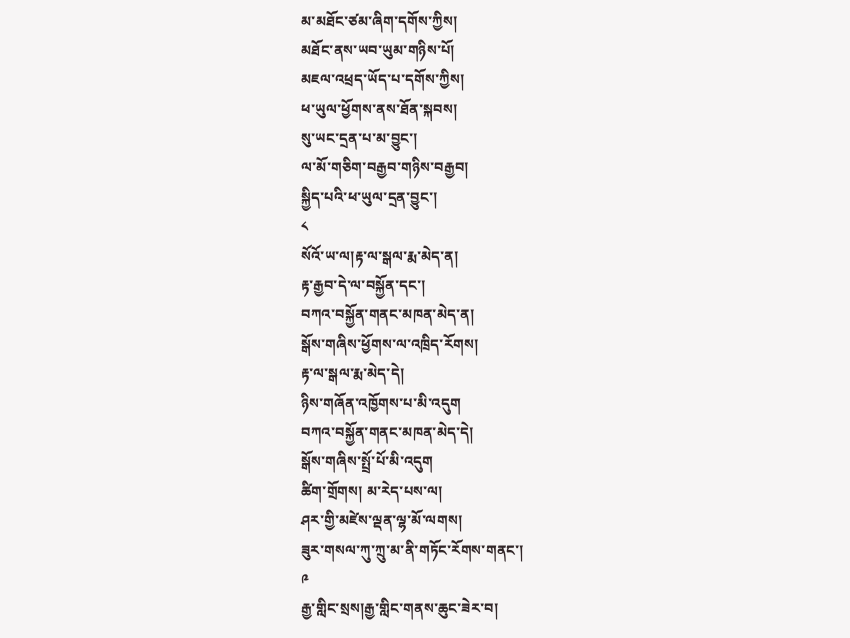མ་མཐོང་ཙམ་ཞིག་དགོས་ཀྱིས།
མཐོང་ནས་ཡབ་ཡུམ་གཉིས་པོ།
མཇལ་འཕྲད་ཡོད་པ་དགོས་ཀྱིས།
ཕ་ཡུལ་ཕྱོགས་ནས་ཐོན་སྐབས།
སུ་ཡང་དྲན་པ་མ་བྱུང་།
ལ་མོ་གཅིག་བརྒྱབ་གཉིས་བརྒྱབ།
སྐྱིད་པའི་ཕ་ཡུལ་དྲན་བྱུང་།
༨
སོའོ་ཡ་ལ།རྟ་ལ་སྒལ་རྨ་མེད་ན།
རྟ་རྒྱབ་དེ་ལ་བསྐྱོན་དང་།
བཀའ་བསྐྱོན་གནང་མཁན་མེད་ན།
སྒོས་གཞིས་ཕྱོགས་ལ་འཁྲིད་རོགས།
རྟ་ལ་སྒལ་རྨ་མེད་དེ།
ཉིས་གཞོན་འཁྱོགས་པ་མི་འདུག
བཀའ་བསྐྱོན་གནང་མཁན་མེད་དེ།
སྒོས་གཞིས་སྤྲོ་པོ་མི་འདུག
ཚིག་གྲོགས། མ་རེད་པས་ལ།
ཤར་གྱི་མཛེས་ལྡན་ལྷ་མོ་ལགས།
ཟུར་གསལ་ཀུ་ཀྲུ་མ་ནི་གཏོང་རོགས་གནང་།
༩
རྒྱ་གླིང་སྲས།རྒྱ་གླིང་གནས་ཆུང་ཟེར་བ།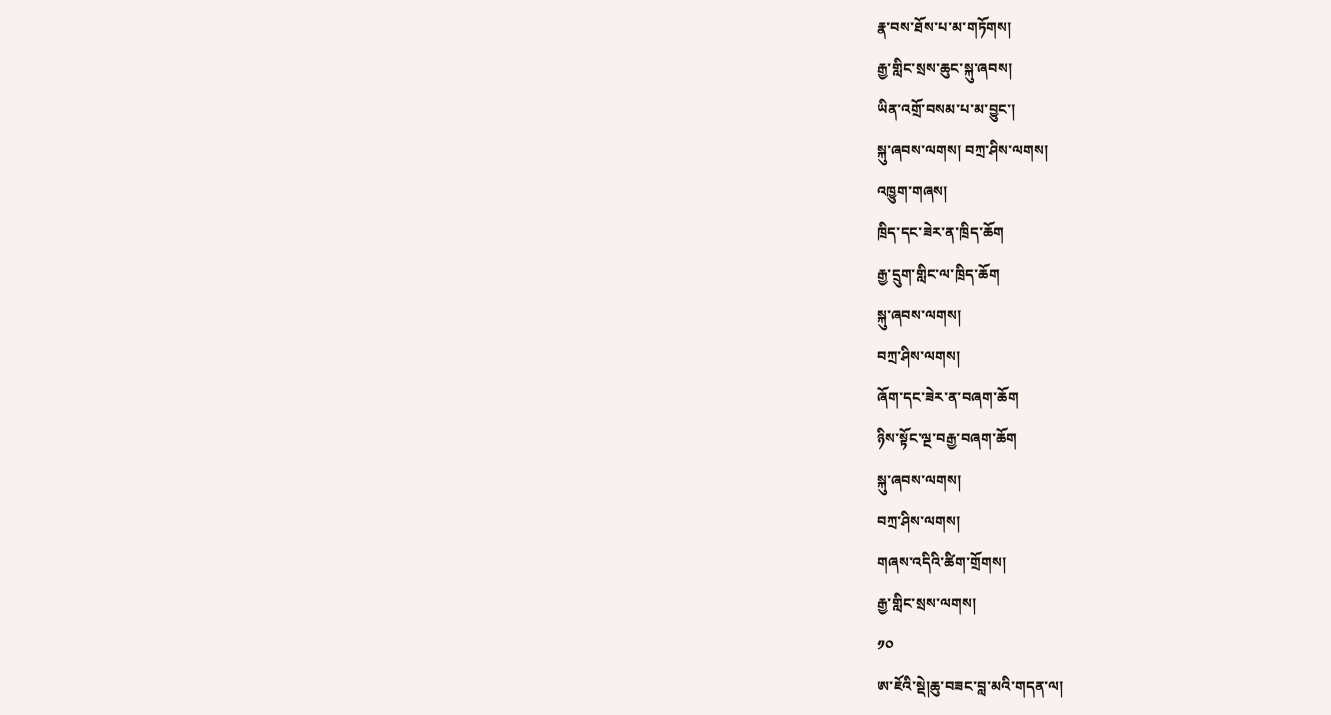རྣ་བས་ཐོས་པ་མ་གཏོགས།
རྒྱ་གླིང་སྲས་ཆུང་སྐུ་ཞབས།
ཡིན་འགྲོ་བསམ་པ་མ་བྱུང་།
སྐུ་ཞབས་ལགས། བཀྲ་ཤིས་ལགས།
འཁྱུག་གཞས།
ཁྲིད་དང་ཟེར་ན་ཁྲིད་ཆོག
རྒྱ་དྲུག་གླིང་ལ་ཁྲིད་ཆོག
སྐུ་ཞབས་ལགས།
བཀྲ་ཤིས་ལགས།
ཞོག་དང་ཟེར་ན་བཞག་ཆོག
ཉིས་སྟོང་ལྔ་བརྒྱ་བཞག་ཆོག
སྐུ་ཞབས་ལགས།
བཀྲ་ཤིས་ལགས།
གཞས་འདིའི་ཚིག་གྲོགས།
རྒྱ་གླིང་སྲས་ལགས།
༡༠
ཨ་ཇོའི་སྡེ།ཆུ་བཟང་བླ་མའི་གདན་ལ།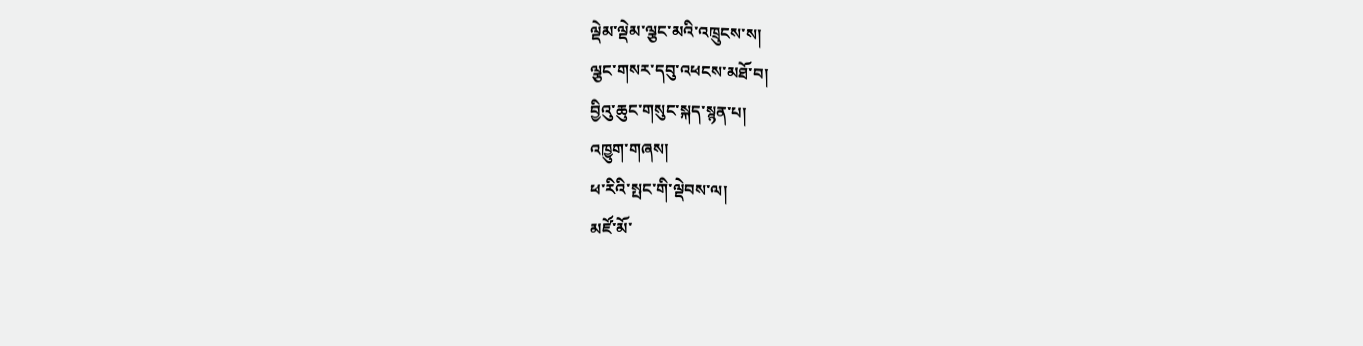ལྡེམ་ལྡེམ་ལྕང་མའི་འཁྲུངས་ས།
ལྕང་གསར་དབུ་འཕངས་མཐོ་བ།
བྱིའུ་ཆུང་གསུང་སྐད་སྙན་པ།
འཁྱུག་གཞས།
ཕ་རིའི་སྤང་གི་ལྡེབས་ལ།
མཛོ་མོ་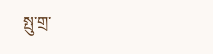སྤུ་གྲ་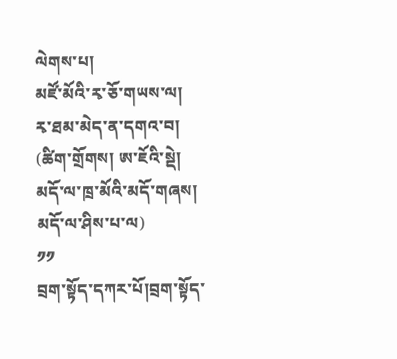ལེགས་པ།
མཛོ་མོའི་རྭ་ཅོ་གཡས་ལ།
རྭ་ཐམ་མེད་ན་དགའ་བ།
(ཚིག་གྲོགས། ཨ་ཇོའི་སྡེ།
མདོ་ལ་ཁྲ་མོའི་མདོ་གཞས།
མདོ་ལ་ཤིས་པ་ལ)
༡༡
བྲག་སྟོད་དཀར་པོ།བྲག་སྟོད་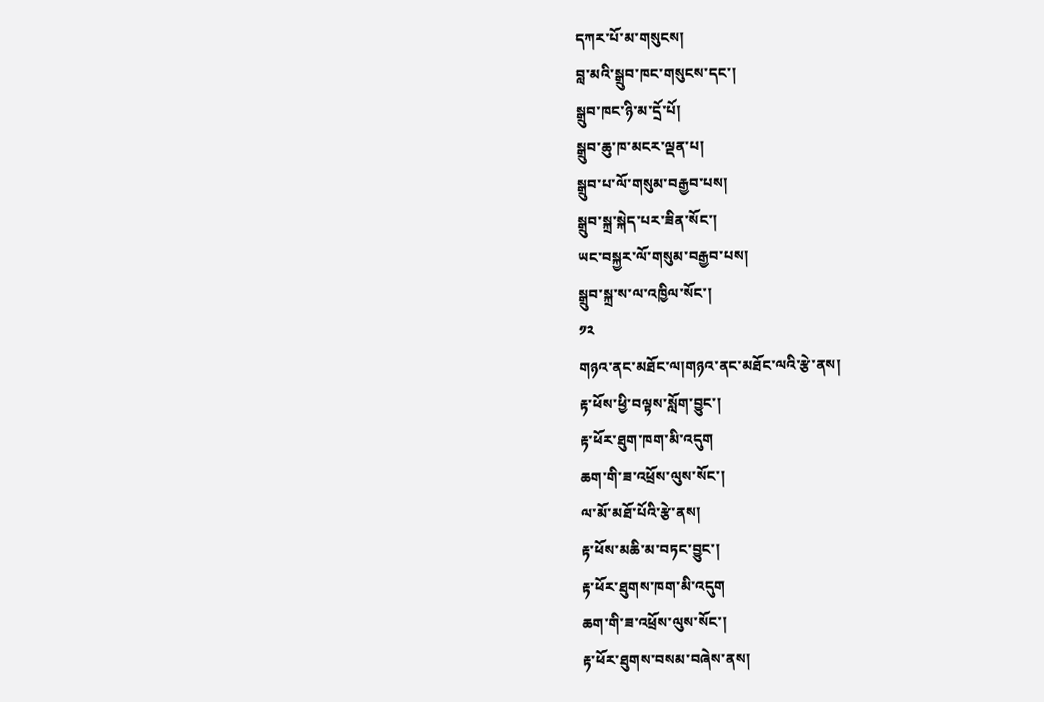དཀར་པོ་མ་གསུངས།
བླ་མའི་སྒྲུབ་ཁང་གསུངས་དང་།
སྒྲུབ་ཁང་ཉི་མ་དྲོ་པོ།
སྒྲུབ་ཆུ་ཁ་མངར་ལྡན་པ།
སྒྲུབ་པ་ལོ་གསུམ་བརྒྱབ་པས།
སྒྲུབ་སྐྲ་སྐེད་པར་ཟིན་སོང་།
ཡང་བསྐྱར་ལོ་གསུམ་བརྒྱབ་པས།
སྒྲུབ་སྐྲ་ས་ལ་འཁྱིལ་སོང་།
༡༢
གཉའ་ནང་མཐོང་ལ།གཉའ་ནང་མཐོང་ལའི་རྩེ་ནས།
རྟ་ཕོས་ཕྱི་བལྟས་སློག་བྱུང་།
རྟ་ཕོར་ཐུག་ཁག་མི་འདུག
ཆག་གི་ཟ་འཕྲོས་ལུས་སོང་།
ལ་མོ་མཐོ་པོའི་རྩེ་ནས།
རྟ་ཕོས་མཆི་མ་བཏང་བྱུང་།
རྟ་ཕོར་ཐུགས་ཁག་མི་འདུག
ཆག་གི་ཟ་འཕྲོས་ལུས་སོང་།
རྟ་ཕོར་ཐུགས་བསམ་བཞེས་ནས།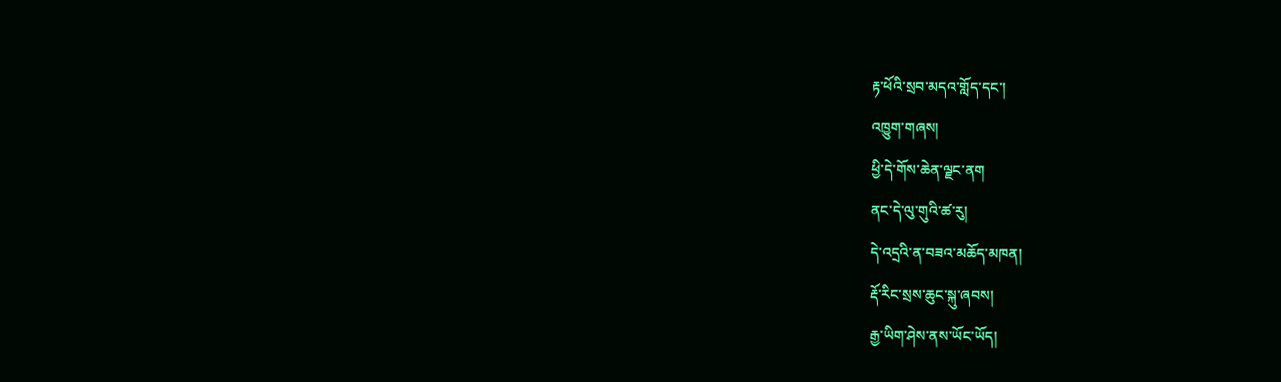རྟ་ཕོའི་སྲབ་མདའ་གློད་དང་།
འཁྱུག་གཞས།
ཕྱི་དེ་གོས་ཆེན་ལྗང་ནག
ནང་དེ་ལུ་གུའི་ཚ་རུ།
དེ་འདྲའི་ན་བཟའ་མཆོད་མཁན།
རྡོ་རིང་སྲས་ཆུང་སྐུ་ཞབས།
རྒྱ་ཡིག་ཤེས་ནས་ཡོང་ཡོད།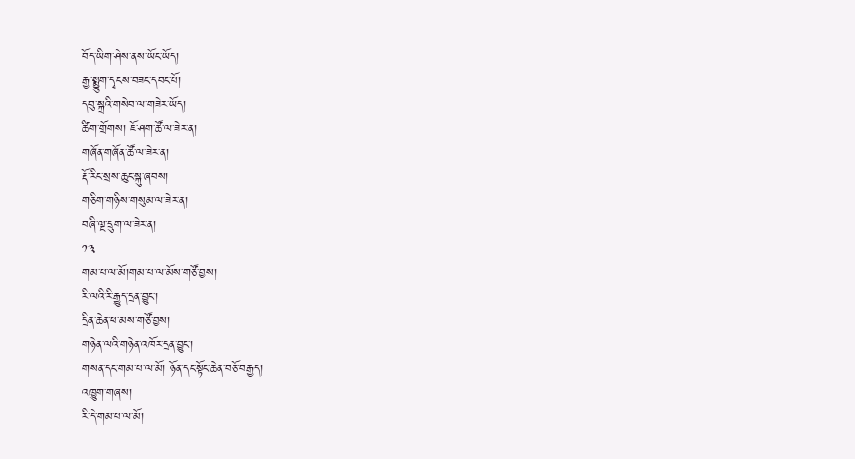བོད་ཡིག་ཤེས་ནས་ཡོང་ཡོད།
རྒྱ་སྨྱུག་དྭངས་བཟང་དབང་པོ།
དབུ་སྐྲའི་གསེབ་ལ་གཟེར་ཡོད།
ཚིག་གྲོགས། ཇོ་ཤག་ཚོ་ལ་ཟེར་ན།
གཞོན་གཞོན་ཚོ་ལ་ཟེར་ན།
རྡོ་རིང་སྲས་ཆུང་སྐུ་ཞབས།
གཅིག་གཉིས་གསུམ་ལ་ཟེར་ན།
བཞི་ལྔ་དྲུག་ལ་ཟེར་ན།
༡༣
གམ་པ་ལ་མོ།གམ་པ་ལ་མོས་གཙོ་བྱས།
རི་ལའི་རི་རྒྱུད་དྲན་བྱུང་།
དྲིན་ཆེན་ཕ་མས་གཙོ་བྱས།
གཉེན་ལའི་གཉེན་འཁོར་དྲན་བྱུང་།
གསན་དང་གམ་པ་ལ་མོ། ཉོན་དང་སྟོང་ཆེན་བཅོ་བརྒྱད།
འཁྱུག་གཞས།
རི་དེ་གམ་པ་ལ་མོ།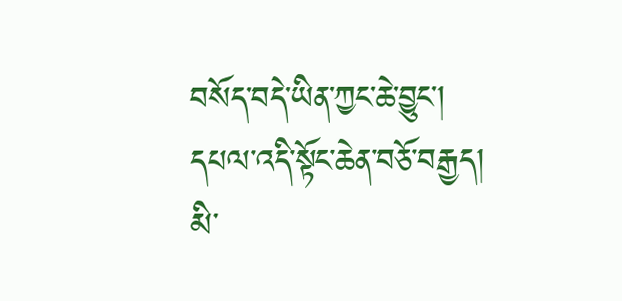བསོད་བདེ་ཡིན་ཀྱང་ཆེ་བྱུང་།
དཔལ་འདི་སྟོང་ཆེན་བཅོ་བརྒྱད།
མི་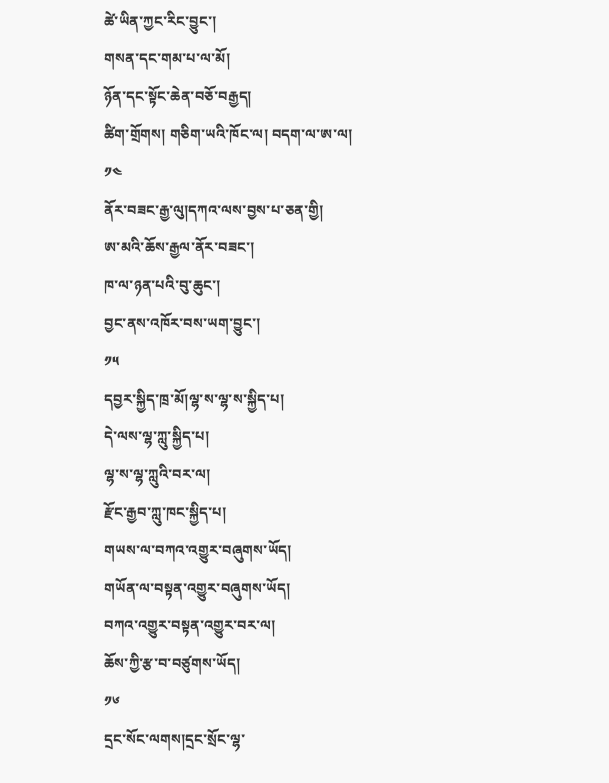ཚེ་ཡིན་ཀྱང་རིང་བྱུང་།
གསན་དང་གམ་པ་ལ་མོ།
ཉོན་དང་སྟོང་ཆེན་བཅོ་བརྒྱད།
ཚིག་གྲོགས། གཅིག་ཡའི་ཁོང་ལ། བདག་ལ་ཨ་ལ།
༡༤
ནོར་བཟང་རྒྱ་ལུ།དཀའ་ལས་བྱས་པ་ཅན་གྱི།
ཨ་མའི་ཆོས་རྒྱལ་ནོར་བཟང་།
ཁ་ལ་ཉན་པའི་བུ་ཆུང་།
བྱང་ནས་འཁོར་བས་ཡག་བྱུང་།
༡༥
དབྱར་སྐྱིད་ཁྲ་མོ།ལྷ་ས་ལྷ་ས་སྐྱིད་པ།
དེ་ལས་ལྷ་ཀླུ་སྐྱིད་པ།
ལྷ་ས་ལྷ་ཀླུའི་བར་ལ།
རྫོང་རྒྱབ་ཀླུ་ཁང་སྐྱིད་པ།
གཡས་ལ་བཀའ་འགྱུར་བཞུགས་ཡོད།
གཡོན་ལ་བསྟན་འགྱུར་བཞུགས་ཡོད།
བཀའ་འགྱུར་བསྟན་འགྱུར་བར་ལ།
ཆོས་ཀྱི་རྩ་བ་བཙུགས་ཡོད།
༡༦
དྲང་སོང་ལགས།དྲང་སྲོང་ལྷ་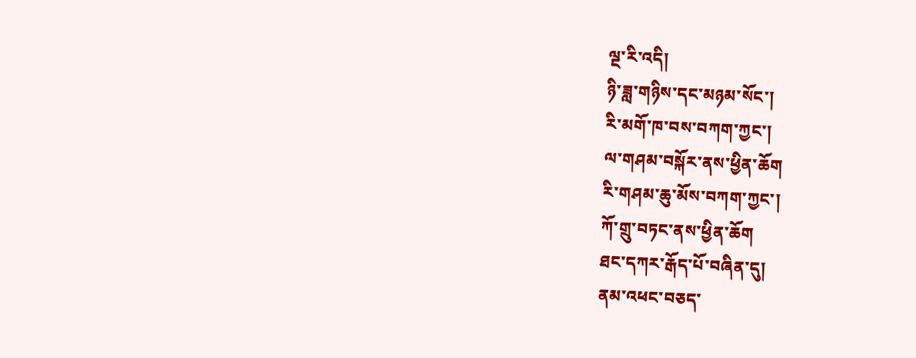ལྔ་རི་འདི།
ཉི་ཟླ་གཉིས་དང་མཉམ་སོང་།
རི་མགོ་ཁ་བས་བཀག་ཀྱང་།
ལ་གཤམ་བསྐོར་ནས་ཕྱིན་ཆོག
རི་གཤམ་ཆུ་མོས་བཀག་ཀྱང་།
ཀོ་གྲུ་བཏང་ནས་ཕྱིན་ཆོག
ཐང་དཀར་རྒོད་པོ་བཞིན་དུ།
ནམ་འཕང་བཅད་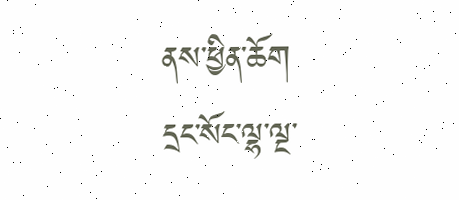ནས་ཕྱིན་ཆོག
དྲང་སོང་ལྷ་ལྔ་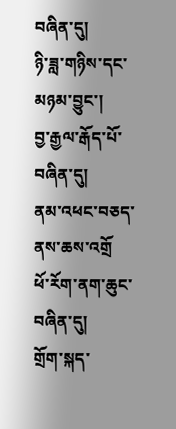བཞིན་དུ།
ཉི་ཟླ་གཉིས་དང་མཉམ་བྱུང་།
བྱ་རྒྱལ་རྒོད་པོ་བཞིན་དུ།
ནམ་འཕང་བཅད་ནས་ཆས་འགྲོ
ཕོ་རོག་ནག་ཆུང་བཞིན་དུ།
གྲོག་སྐད་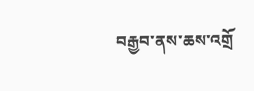བརྒྱབ་ནས་ཆས་འགྲོ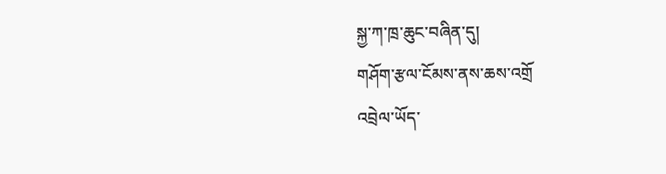སྐྱ་ཀ་ཁྲ་ཆུང་བཞིན་དུ།
གཤོག་རྩལ་ངོམས་ནས་ཆས་འགྲོ
འབྲེལ་ཡོད་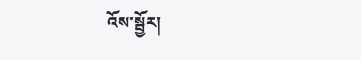འོས་སྦྱོར།